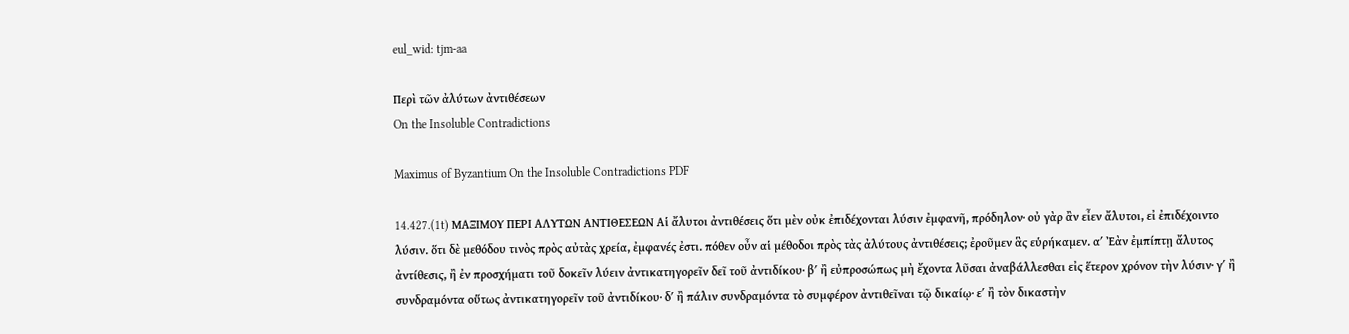eul_wid: tjm-aa

Περὶ τῶν ἀλύτων ἀντιθέσεων
On the Insoluble Contradictions

Maximus of Byzantium On the Insoluble Contradictions PDF

14.427.(1t) ΜΑΞΙΜΟΥ ΠΕΡΙ ΑΛΥΤΩΝ ΑΝΤΙΘΕΣΕΩΝ Αἱ ἄλυτοι ἀντιθέσεις ὅτι μὲν οὐκ ἐπιδέχονται λύσιν ἐμφανῆ, πρόδηλον· οὐ γὰρ ἂν εἶεν ἄλυτοι, εἰ ἐπιδέχοιντο λύσιν. ὅτι δὲ μεθόδου τινὸς πρὸς αὐτὰς χρεία, ἐμφανές ἐστι. πόθεν οὖν αἱ μέθοδοι πρὸς τὰς ἀλύτους ἀντιθέσεις; ἐροῦμεν ἃς εὑρήκαμεν. αʹ Ἐὰν ἐμπίπτῃ ἄλυτος ἀντίθεσις, ἢ ἐν προσχήματι τοῦ δοκεῖν λύειν ἀντικατηγορεῖν δεῖ τοῦ ἀντιδίκου· βʹ ἢ εὐπροσώπως μὴ ἔχοντα λῦσαι ἀναβάλλεσθαι εἰς ἕτερον χρόνον τὴν λύσιν· γʹ ἢ συνδραμόντα οὕτως ἀντικατηγορεῖν τοῦ ἀντιδίκου· δʹ ἢ πάλιν συνδραμόντα τὸ συμφέρον ἀντιθεῖναι τῷ δικαίῳ· εʹ ἢ τὸν δικαστὴν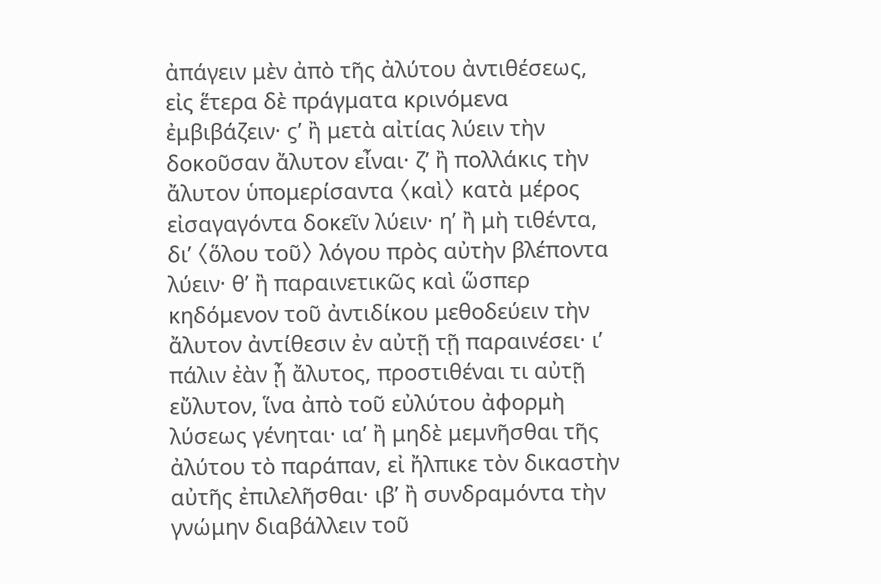ἀπάγειν μὲν ἀπὸ τῆς ἀλύτου ἀντιθέσεως, εἰς ἕτερα δὲ πράγματα κρινόμενα ἐμβιβάζειν· ϛʹ ἢ μετὰ αἰτίας λύειν τὴν δοκοῦσαν ἄλυτον εἶναι· ζʹ ἢ πολλάκις τὴν ἄλυτον ὑπομερίσαντα 〈καὶ〉 κατὰ μέρος εἰσαγαγόντα δοκεῖν λύειν· ηʹ ἢ μὴ τιθέντα, δι’ 〈ὅλου τοῦ〉 λόγου πρὸς αὐτὴν βλέποντα λύειν· θʹ ἢ παραινετικῶς καὶ ὥσπερ κηδόμενον τοῦ ἀντιδίκου μεθοδεύειν τὴν ἄλυτον ἀντίθεσιν ἐν αὐτῇ τῇ παραινέσει· ιʹ πάλιν ἐὰν ᾖ ἄλυτος, προστιθέναι τι αὐτῇ εὔλυτον, ἵνα ἀπὸ τοῦ εὐλύτου ἀφορμὴ λύσεως γένηται· ιαʹ ἢ μηδὲ μεμνῆσθαι τῆς ἀλύτου τὸ παράπαν, εἰ ἤλπικε τὸν δικαστὴν αὐτῆς ἐπιλελῆσθαι· ιβʹ ἢ συνδραμόντα τὴν γνώμην διαβάλλειν τοῦ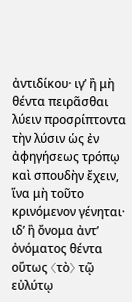ἀντιδίκου· ιγʹ ἢ μὴ θέντα πειρᾶσθαι λύειν προσρίπτοντα τὴν λύσιν ὡς ἐν ἀφηγήσεως τρόπῳ καὶ σπουδὴν ἔχειν, ἵνα μὴ τοῦτο κρινόμενον γένηται· ιδʹ ἢ ὄνομα ἀντ’ ὀνόματος θέντα οὕτως 〈τὸ〉 τῷ εὐλύτῳ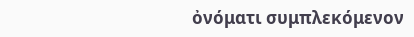ὀνόματι συμπλεκόμενον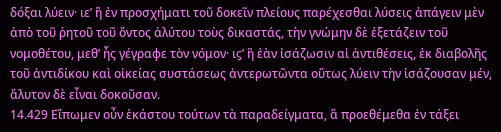δόξαι λύειν· ιεʹ ἢ ἐν προσχήματι τοῦ δοκεῖν πλείους παρέχεσθαι λύσεις ἀπάγειν μὲν ἀπὸ τοῦ ῥητοῦ τοῦ ὄντος ἀλύτου τοὺς δικαστάς, τὴν γνώμην δὲ ἐξετάζειν τοῦ νομοθέτου, μεθ’ ἧς γέγραφε τὸν νόμον· ιϛʹ ἢ ἐὰν ἰσάζωσιν αἱ ἀντιθέσεις, ἐκ διαβολῆς τοῦ ἀντιδίκου καὶ οἰκείας συστάσεως ἀντερωτῶντα οὕτως λύειν τὴν ἰσάζουσαν μέν, ἄλυτον δὲ εἶναι δοκοῦσαν.
14.429 Εἴπωμεν οὖν ἑκάστου τούτων τὰ παραδείγματα, ἃ προεθέμεθα ἐν τάξει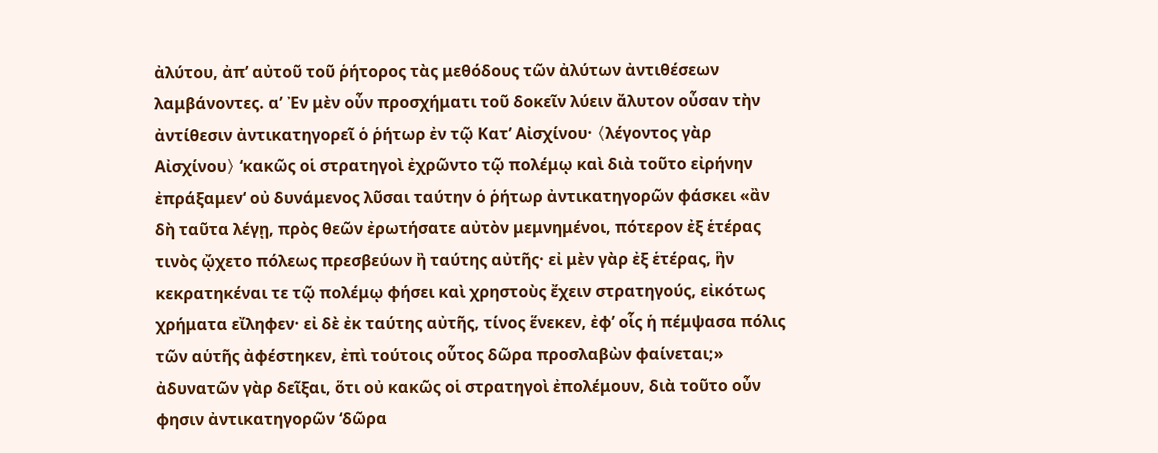ἀλύτου, ἀπ’ αὐτοῦ τοῦ ῥήτορος τὰς μεθόδους τῶν ἀλύτων ἀντιθέσεων λαμβάνοντες. αʹ Ἐν μὲν οὖν προσχήματι τοῦ δοκεῖν λύειν ἄλυτον οὖσαν τὴν ἀντίθεσιν ἀντικατηγορεῖ ὁ ῥήτωρ ἐν τῷ Κατ’ Αἰσχίνου· 〈λέγοντος γὰρ Αἰσχίνου〉 ‘κακῶς οἱ στρατηγοὶ ἐχρῶντο τῷ πολέμῳ καὶ διὰ τοῦτο εἰρήνην ἐπράξαμεν‘ οὐ δυνάμενος λῦσαι ταύτην ὁ ῥήτωρ ἀντικατηγορῶν φάσκει «ἂν δὴ ταῦτα λέγῃ, πρὸς θεῶν ἐρωτήσατε αὐτὸν μεμνημένοι, πότερον ἐξ ἑτέρας τινὸς ᾤχετο πόλεως πρεσβεύων ἢ ταύτης αὐτῆς· εἰ μὲν γὰρ ἐξ ἑτέρας, ἣν κεκρατηκέναι τε τῷ πολέμῳ φήσει καὶ χρηστοὺς ἔχειν στρατηγούς, εἰκότως χρήματα εἴληφεν· εἰ δὲ ἐκ ταύτης αὐτῆς, τίνος ἕνεκεν, ἐφ’ οἷς ἡ πέμψασα πόλις τῶν αὑτῆς ἀφέστηκεν, ἐπὶ τούτοις οὗτος δῶρα προσλαβὼν φαίνεται;» ἀδυνατῶν γὰρ δεῖξαι, ὅτι οὐ κακῶς οἱ στρατηγοὶ ἐπολέμουν, διὰ τοῦτο οὖν φησιν ἀντικατηγορῶν ‘δῶρα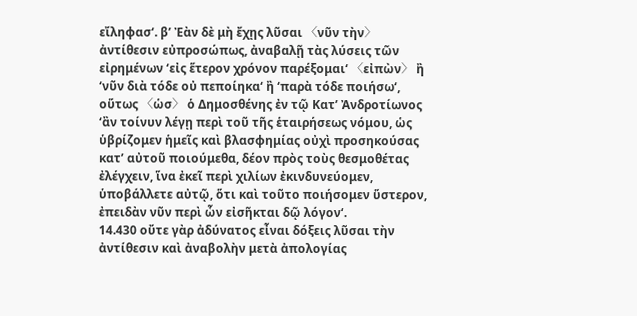εἴληφασ‘. βʹ Ἐὰν δὲ μὴ ἔχῃς λῦσαι 〈νῦν τὴν〉 ἀντίθεσιν εὐπροσώπως, ἀναβαλῇ τὰς λύσεις τῶν εἰρημένων ‘εἰς ἕτερον χρόνον παρέξομαι‘ 〈εἰπὼν〉 ἢ ‘νῦν διὰ τόδε οὐ πεποίηκα‘ ἢ ‘παρὰ τόδε ποιήσω‘, οὕτως 〈ὡσ〉 ὁ Δημοσθένης ἐν τῷ Κατ’ Ἀνδροτίωνος ‘ἂν τοίνυν λέγῃ περὶ τοῦ τῆς ἑταιρήσεως νόμου, ὡς ὑβρίζομεν ἡμεῖς καὶ βλασφημίας οὐχὶ προσηκούσας κατ’ αὐτοῦ ποιούμεθα, δέον πρὸς τοὺς θεσμοθέτας ἐλέγχειν, ἵνα ἐκεῖ περὶ χιλίων ἐκινδυνεύομεν, ὑποβάλλετε αὐτῷ, ὅτι καὶ τοῦτο ποιήσομεν ὕστερον, ἐπειδὰν νῦν περὶ ὧν εἰσῆκται δῷ λόγον‘.
14.430 οὔτε γὰρ ἀδύνατος εἶναι δόξεις λῦσαι τὴν ἀντίθεσιν καὶ ἀναβολὴν μετὰ ἀπολογίας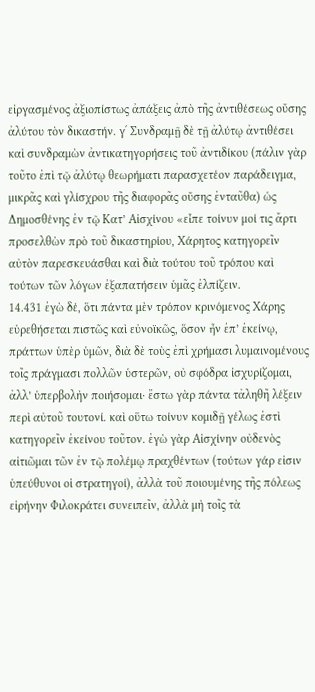εἰργασμένος ἀξιοπίστως ἀπάξεις ἀπὸ τῆς ἀντιθέσεως οὔσης ἀλύτου τὸν δικαστήν. γʹ Συνδραμῇ δὲ τῇ ἀλύτῳ ἀντιθέσει καὶ συνδραμὼν ἀντικατηγορήσεις τοῦ ἀντιδίκου (πάλιν γὰρ τοῦτο ἐπὶ τῷ ἀλύτῳ θεωρήματι παρασχετέον παράδειγμα, μικρᾶς καὶ γλίσχρου τῆς διαφορᾶς οὔσης ἐνταῦθα) ὡς Δημοσθένης ἐν τῷ Κατ’ Αἰσχίνου «εἶπε τοίνυν μοί τις ἄρτι προσελθὼν πρὸ τοῦ δικαστηρίου, Χάρητος κατηγορεῖν αὐτὸν παρεσκευάσθαι καὶ διὰ τούτου τοῦ τρόπου καὶ τούτων τῶν λόγων ἐξαπατήσειν ὑμᾶς ἐλπίζειν.
14.431 ἐγὼ δέ, ὅτι πάντα μὲν τρόπον κρινόμενος Χάρης εὑρεθήσεται πιστῶς καὶ εὐνοϊκῶς, ὅσον ἦν ἐπ’ ἐκείνῳ, πράττων ὑπὲρ ὑμῶν, διὰ δὲ τοὺς ἐπὶ χρήμασι λυμαινομένους τοῖς πράγμασι πολλῶν ὑστερῶν, οὐ σφόδρα ἰσχυρίζομαι, ἀλλ’ ὑπερβολὴν ποιήσομαι· ἔστω γὰρ πάντα τἀληθῆ λέξειν περὶ αὐτοῦ τουτονί. καὶ οὕτω τοίνυν κομιδῇ γέλως ἐστὶ κατηγορεῖν ἐκείνου τοῦτον. ἐγὼ γὰρ Αἰσχίνην οὐδενὸς αἰτιῶμαι τῶν ἐν τῷ πολέμῳ πραχθέντων (τούτων γάρ εἰσιν ὑπεύθυνοι οἱ στρατηγοί), ἀλλὰ τοῦ ποιουμένης τῆς πόλεως εἰρήνην Φιλοκράτει συνειπεῖν, ἀλλὰ μὴ τοῖς τὰ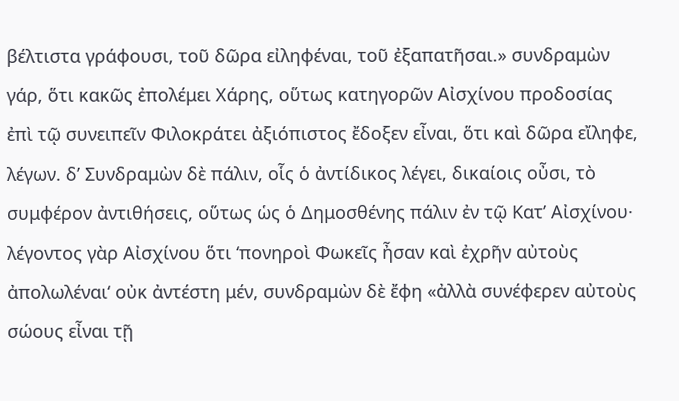βέλτιστα γράφουσι, τοῦ δῶρα εἰληφέναι, τοῦ ἐξαπατῆσαι.» συνδραμὼν γάρ, ὅτι κακῶς ἐπολέμει Χάρης, οὕτως κατηγορῶν Αἰσχίνου προδοσίας ἐπὶ τῷ συνειπεῖν Φιλοκράτει ἀξιόπιστος ἔδοξεν εἶναι, ὅτι καὶ δῶρα εἴληφε, λέγων. δʹ Συνδραμὼν δὲ πάλιν, οἷς ὁ ἀντίδικος λέγει, δικαίοις οὖσι, τὸ συμφέρον ἀντιθήσεις, οὕτως ὡς ὁ Δημοσθένης πάλιν ἐν τῷ Κατ’ Αἰσχίνου· λέγοντος γὰρ Αἰσχίνου ὅτι ‘πονηροὶ Φωκεῖς ἦσαν καὶ ἐχρῆν αὐτοὺς ἀπολωλέναι‘ οὐκ ἀντέστη μέν, συνδραμὼν δὲ ἔφη «ἀλλὰ συνέφερεν αὐτοὺς σώους εἶναι τῇ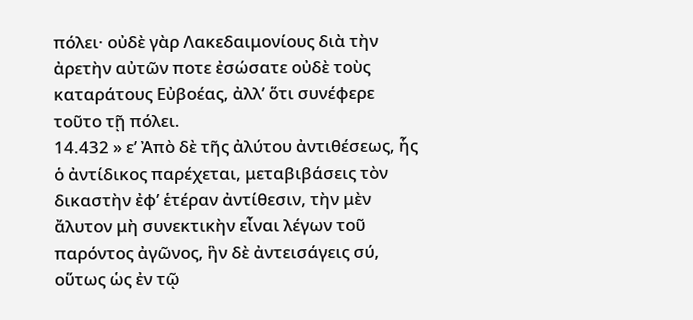πόλει· οὐδὲ γὰρ Λακεδαιμονίους διὰ τὴν ἀρετὴν αὐτῶν ποτε ἐσώσατε οὐδὲ τοὺς καταράτους Εὐβοέας, ἀλλ’ ὅτι συνέφερε τοῦτο τῇ πόλει.
14.432 » εʹ Ἀπὸ δὲ τῆς ἀλύτου ἀντιθέσεως, ἧς ὁ ἀντίδικος παρέχεται, μεταβιβάσεις τὸν δικαστὴν ἐφ’ ἑτέραν ἀντίθεσιν, τὴν μὲν ἄλυτον μὴ συνεκτικὴν εἶναι λέγων τοῦ παρόντος ἀγῶνος, ἣν δὲ ἀντεισάγεις σύ, οὕτως ὡς ἐν τῷ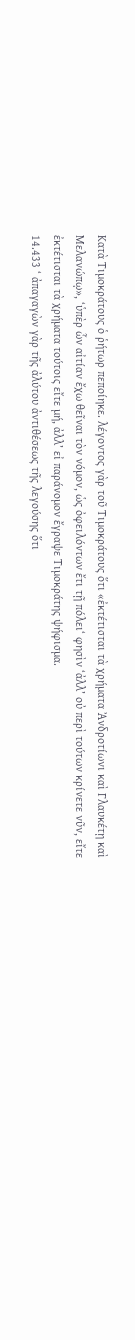Κατὰ Τιμοκράτους ὁ ῥήτωρ πεποίηκε. λέγοντος γὰρ τοῦ Τιμοκράτους ὅτι «ἐκτέτισται τὰ χρήματα Ἀνδροτίωνι καὶ Γλαυκέτῃ καὶ Μελανώπῳ», ‘ὑπὲρ ὧν αἰτίαν ἔχω θεῖναι τὸν νόμον, ὡς ὀφειλόντων ἔτι τῇ πόλει‘ φησὶν ‘ἀλλ’ οὐ περὶ τούτων κρίνετε νῦν, εἴτε ἐκτέτισται τὰ χρήματα τούτοις εἴτε μή, ἀλλ’ εἰ παράνομον ἔγραψε Τιμοκράτης ψήφισμα.
14.433 ‘ ἀπαγαγὼν γὰρ τῆς ἀλύτου ἀντιθέσεως τῆς λεγούσης ὅτι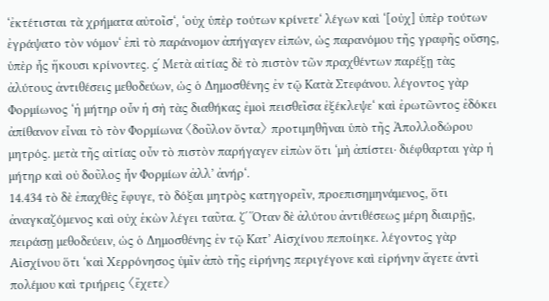‘ἐκτέτισται τὰ χρήματα αὐτοῖσ‘, ‘οὐχ ὑπὲρ τούτων κρίνετε‘ λέγων καὶ ‘[οὐχ] ὑπὲρ τούτων ἐγράψατο τὸν νόμον‘ ἐπὶ τὸ παράνομον ἀπήγαγεν εἰπών, ὡς παρανόμου τῆς γραφῆς οὔσης, ὑπὲρ ἧς ἥκουσι κρίνοντες. ϛʹ Μετὰ αἰτίας δὲ τὸ πιστὸν τῶν πραχθέντων παρέξῃ τὰς ἀλύτους ἀντιθέσεις μεθοδεύων, ὡς ὁ Δημοσθένης ἐν τῷ Κατὰ Στεφάνου. λέγοντος γὰρ Φορμίωνος ‘ἡ μήτηρ οὖν ἡ σὴ τὰς διαθήκας ἐμοὶ πεισθεῖσα ἐξέκλεψε‘ καὶ ἐρωτῶντος ἐδόκει ἀπίθανον εἶναι τὸ τὸν Φορμίωνα 〈δοῦλον ὄντα〉 προτιμηθῆναι ὑπὸ τῆς Ἀπολλοδώρου μητρός. μετὰ τῆς αἰτίας οὖν τὸ πιστὸν παρήγαγεν εἰπὼν ὅτι ‘μὴ ἀπίστει· διέφθαρται γὰρ ἡ μήτηρ καὶ οὐ δοῦλος ἦν Φορμίων ἀλλ’ ἀνήρ‘.
14.434 τὸ δὲ ἐπαχθὲς ἔφυγε, τὸ δόξαι μητρὸς κατηγορεῖν, προεπισημηνάμενος, ὅτι ἀναγκαζόμενος καὶ οὐχ ἑκὼν λέγει ταῦτα. ζʹ Ὅταν δὲ ἀλύτου ἀντιθέσεως μέρη διαιρῇς, πειράσῃ μεθοδεύειν, ὡς ὁ Δημοσθένης ἐν τῷ Κατ’ Αἰσχίνου πεποίηκε. λέγοντος γὰρ Αἰσχίνου ὅτι ‘καὶ Χερρόνησος ὑμῖν ἀπὸ τῆς εἰρήνης περιγέγονε καὶ εἰρήνην ἄγετε ἀντὶ πολέμου καὶ τριήρεις 〈ἔχετε〉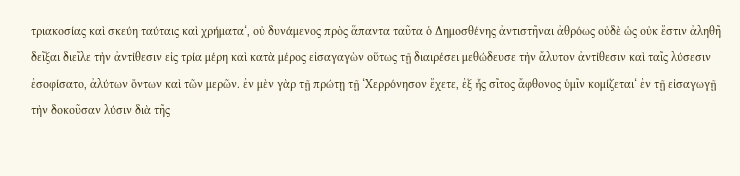τριακοσίας καὶ σκεύη ταύταις καὶ χρήματα‘, οὐ δυνάμενος πρὸς ἅπαντα ταῦτα ὁ Δημοσθένης ἀντιστῆναι ἀθρόως οὐδὲ ὡς οὐκ ἔστιν ἀληθῆ δεῖξαι διεῖλε τὴν ἀντίθεσιν εἰς τρία μέρη καὶ κατὰ μέρος εἰσαγαγὼν οὕτως τῇ διαιρέσει μεθώδευσε τὴν ἄλυτον ἀντίθεσιν καὶ ταῖς λύσεσιν ἐσοφίσατο, ἀλύτων ὄντων καὶ τῶν μερῶν. ἐν μὲν γὰρ τῇ πρώτῃ τῇ ‘Χερρόνησον ἔχετε, ἐξ ἧς σῖτος ἄφθονος ὑμῖν κομίζεται‘ ἐν τῇ εἰσαγωγῇ τὴν δοκοῦσαν λύσιν διὰ τῆς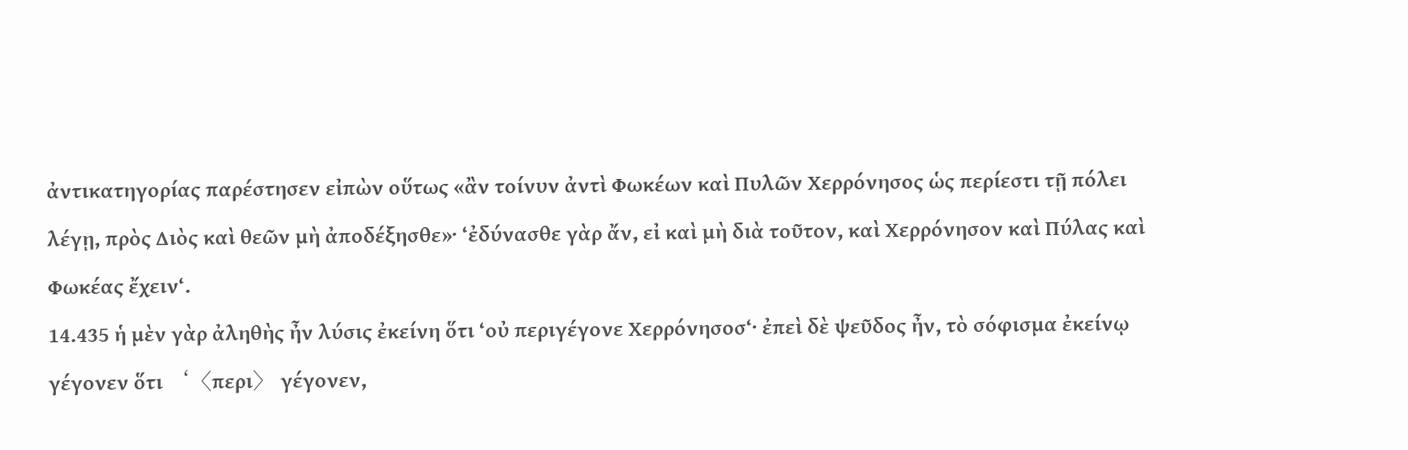ἀντικατηγορίας παρέστησεν εἰπὼν οὕτως «ἂν τοίνυν ἀντὶ Φωκέων καὶ Πυλῶν Χερρόνησος ὡς περίεστι τῇ πόλει λέγῃ, πρὸς Διὸς καὶ θεῶν μὴ ἀποδέξησθε»· ‘ἐδύνασθε γὰρ ἄν, εἰ καὶ μὴ διὰ τοῦτον, καὶ Χερρόνησον καὶ Πύλας καὶ Φωκέας ἔχειν‘.
14.435 ἡ μὲν γὰρ ἀληθὴς ἦν λύσις ἐκείνη ὅτι ‘οὐ περιγέγονε Χερρόνησοσ‘· ἐπεὶ δὲ ψεῦδος ἦν, τὸ σόφισμα ἐκείνῳ γέγονεν ὅτι ‘〈περι〉 γέγονεν,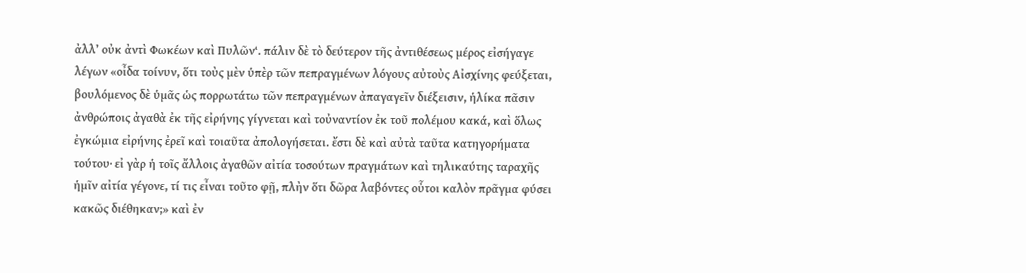ἀλλ’ οὐκ ἀντὶ Φωκέων καὶ Πυλῶν‘. πάλιν δὲ τὸ δεύτερον τῆς ἀντιθέσεως μέρος εἰσήγαγε λέγων «οἶδα τοίνυν, ὅτι τοὺς μὲν ὑπὲρ τῶν πεπραγμένων λόγους αὐτοὺς Αἰσχίνης φεύξεται, βουλόμενος δὲ ὑμᾶς ὡς πορρωτάτω τῶν πεπραγμένων ἀπαγαγεῖν διέξεισιν, ἡλίκα πᾶσιν ἀνθρώποις ἀγαθὰ ἐκ τῆς εἰρήνης γίγνεται καὶ τοὐναντίον ἐκ τοῦ πολέμου κακά, καὶ ὅλως ἐγκώμια εἰρήνης ἐρεῖ καὶ τοιαῦτα ἀπολογήσεται. ἔστι δὲ καὶ αὐτὰ ταῦτα κατηγορήματα τούτου· εἰ γὰρ ἡ τοῖς ἄλλοις ἀγαθῶν αἰτία τοσούτων πραγμάτων καὶ τηλικαύτης ταραχῆς ἡμῖν αἰτία γέγονε, τί τις εἶναι τοῦτο φῇ, πλὴν ὅτι δῶρα λαβόντες οὗτοι καλὸν πρᾶγμα φύσει κακῶς διέθηκαν;» καὶ ἐν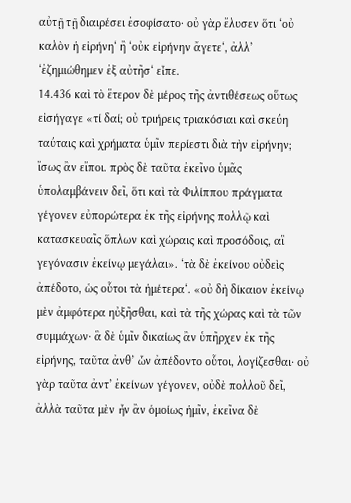αὐτῇ τῇ διαιρέσει ἐσοφίσατο· οὐ γὰρ ἔλυσεν ὅτι ‘οὐ καλὸν ἡ εἰρήνη‘ ἢ ‘οὐκ εἰρήνην ἄγετε‘, ἀλλ’ ‘ἐζημιώθημεν ἐξ αὐτῆσ‘ εἶπε.
14.436 καὶ τὸ ἕτερον δὲ μέρος τῆς ἀντιθέσεως οὕτως εἰσήγαγε «τί δαί; οὐ τριήρεις τριακόσιαι καὶ σκεύη ταύταις καὶ χρήματα ὑμῖν περίεστι διὰ τὴν εἰρήνην; ἴσως ἂν εἴποι. πρὸς δὲ ταῦτα ἐκεῖνο ὑμᾶς ὑπολαμβάνειν δεῖ, ὅτι καὶ τὰ Φιλίππου πράγματα γέγονεν εὐπορώτερα ἐκ τῆς εἰρήνης πολλῷ καὶ κατασκευαῖς ὅπλων καὶ χώραις καὶ προσόδοις, αἳ γεγόνασιν ἐκείνῳ μεγάλαι». ‘τὰ δὲ ἐκείνου οὐδεὶς ἀπέδοτο, ὡς οὗτοι τὰ ἡμέτερα‘. «οὐ δὴ δίκαιον ἐκείνῳ μὲν ἀμφότερα ηὐξῆσθαι, καὶ τὰ τῆς χώρας καὶ τὰ τῶν συμμάχων· ἃ δὲ ὑμῖν δικαίως ἂν ὑπῆρχεν ἐκ τῆς εἰρήνης, ταῦτα ἀνθ’ ὧν ἀπέδοντο οὗτοι, λογίζεσθαι· οὐ γὰρ ταῦτα ἀντ’ ἐκείνων γέγονεν, οὐδὲ πολλοῦ δεῖ, ἀλλὰ ταῦτα μὲν ἦν ἂν ὁμοίως ἡμῖν, ἐκεῖνα δὲ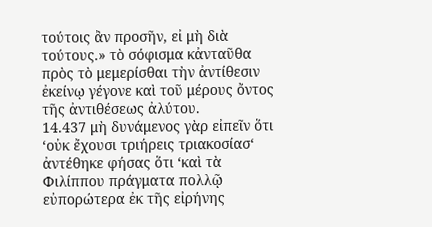τούτοις ἂν προσῆν, εἰ μὴ διὰ τούτους.» τὸ σόφισμα κἀνταῦθα πρὸς τὸ μεμερίσθαι τὴν ἀντίθεσιν ἐκείνῳ γέγονε καὶ τοῦ μέρους ὄντος τῆς ἀντιθέσεως ἀλύτου.
14.437 μὴ δυνάμενος γὰρ εἰπεῖν ὅτι ‘οὐκ ἔχουσι τριήρεις τριακοσίασ‘ ἀντέθηκε φήσας ὅτι ‘καὶ τὰ Φιλίππου πράγματα πολλῷ εὐπορώτερα ἐκ τῆς εἰρήνης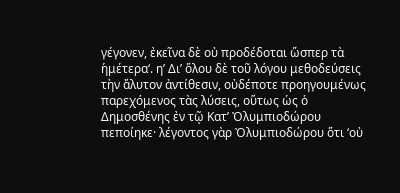γέγονεν, ἐκεῖνα δὲ οὐ προδέδοται ὥσπερ τὰ ἡμέτερα‘. ηʹ Δι’ ὅλου δὲ τοῦ λόγου μεθοδεύσεις τὴν ἄλυτον ἀντίθεσιν, οὐδέποτε προηγουμένως παρεχόμενος τὰς λύσεις, οὕτως ὡς ὁ Δημοσθένης ἐν τῷ Κατ’ Ὀλυμπιοδώρου πεποίηκε· λέγοντος γὰρ Ὀλυμπιοδώρου ὅτι ‘οὐ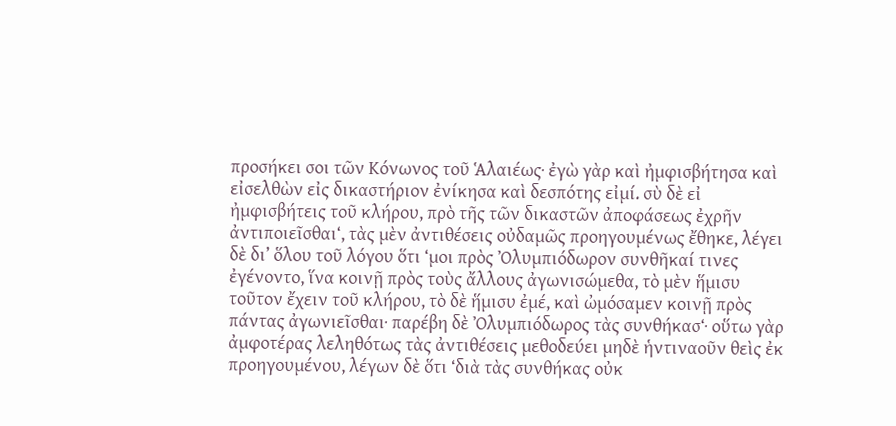προσήκει σοι τῶν Κόνωνος τοῦ Ἁλαιέως· ἐγὼ γὰρ καὶ ἠμφισβήτησα καὶ εἰσελθὼν εἰς δικαστήριον ἐνίκησα καὶ δεσπότης εἰμί. σὺ δὲ εἰ ἠμφισβήτεις τοῦ κλήρου, πρὸ τῆς τῶν δικαστῶν ἀποφάσεως ἐχρῆν ἀντιποιεῖσθαι‘, τὰς μὲν ἀντιθέσεις οὐδαμῶς προηγουμένως ἔθηκε, λέγει δὲ δι’ ὅλου τοῦ λόγου ὅτι ‘μοι πρὸς Ὀλυμπιόδωρον συνθῆκαί τινες ἐγένοντο, ἵνα κοινῇ πρὸς τοὺς ἄλλους ἀγωνισώμεθα, τὸ μὲν ἥμισυ τοῦτον ἔχειν τοῦ κλήρου, τὸ δὲ ἥμισυ ἐμέ, καὶ ὠμόσαμεν κοινῇ πρὸς πάντας ἀγωνιεῖσθαι· παρέβη δὲ Ὀλυμπιόδωρος τὰς συνθήκασ‘· οὕτω γὰρ ἀμφοτέρας λεληθότως τὰς ἀντιθέσεις μεθοδεύει μηδὲ ἡντιναοῦν θεὶς ἐκ προηγουμένου, λέγων δὲ ὅτι ‘διὰ τὰς συνθήκας οὐκ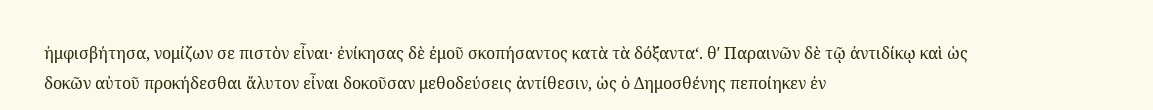ἠμφισβήτησα, νομίζων σε πιστὸν εἶναι· ἐνίκησας δὲ ἐμοῦ σκοπήσαντος κατὰ τὰ δόξαντα‘. θʹ Παραινῶν δὲ τῷ ἀντιδίκῳ καὶ ὡς δοκῶν αὐτοῦ προκήδεσθαι ἄλυτον εἶναι δοκοῦσαν μεθοδεύσεις ἀντίθεσιν, ὡς ὁ Δημοσθένης πεποίηκεν ἐν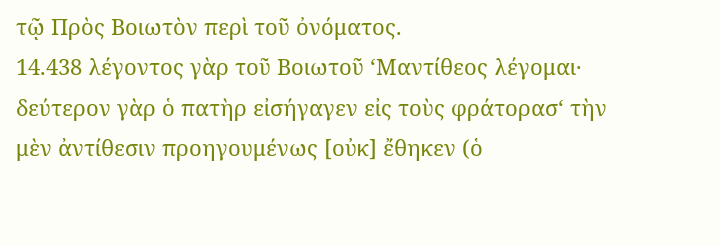τῷ Πρὸς Βοιωτὸν περὶ τοῦ ὀνόματος.
14.438 λέγοντος γὰρ τοῦ Βοιωτοῦ ‘Μαντίθεος λέγομαι· δεύτερον γὰρ ὁ πατὴρ εἰσήγαγεν εἰς τοὺς φράτορασ‘ τὴν μὲν ἀντίθεσιν προηγουμένως [οὐκ] ἔθηκεν (ὁ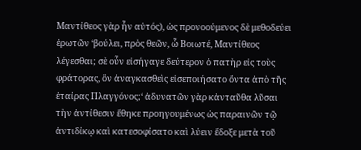Μαντίθεος γὰρ ἦν αὐτός), ὡς προνοούμενος δὲ μεθοδεύει ἐρωτῶν ‘βούλει, πρὸς θεῶν, ὦ Βοιωτέ, Μαντίθεος λέγεσθαι; σὲ οὖν εἰσήγαγε δεύτερον ὁ πατὴρ εἰς τοὺς φράτορας, ὃν ἀναγκασθεὶς εἰσεποιήσατο ὄντα ἀπὸ τῆς ἑταίρας Πλαγγόνος;‘ ἀδυνατῶν γὰρ κἀνταῦθα λῦσαι τὴν ἀντίθεσιν ἔθηκε προηγουμένως ὡς παραινῶν τῷ ἀντιδίκῳ καὶ κατεσοφίσατο καὶ λύειν ἔδοξε μετὰ τοῦ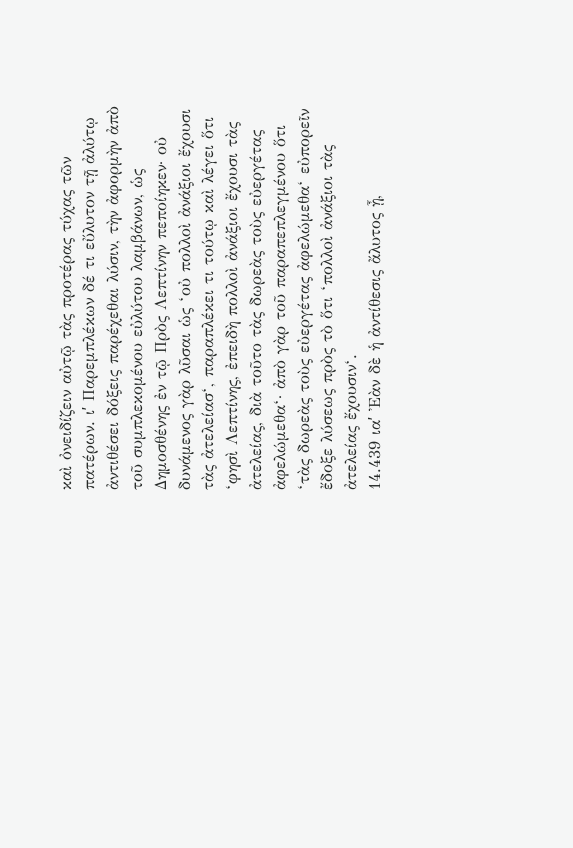καὶ ὀνειδίζειν αὐτῷ τὰς προτέρας τύχας τῶν πατέρων. ιʹ Παρεμπλέκων δέ τι εὔλυτον τῇ ἀλύτῳ ἀντιθέσει δόξεις παρέχεθαι λύσιν, τὴν ἀφορμὴν ἀπὸ τοῦ συμπλεκομένου εὐλύτου λαμβάνων, ὡς Δημοσθένης ἐν τῷ Πρὸς Λεπτίνην πεποίηκεν· οὐ δυνάμενος γὰρ λῦσαι ὡς ‘οὐ πολλοὶ ἀνάξιοι ἔχουσι τὰς ἀτελείασ‘, παραπλέκει τι τούτῳ καὶ λέγει ὅτι ‘φησὶ Λεπτίνης, ἐπειδὴ πολλοὶ ἀνάξιοι ἔχουσι τὰς ἀτελείας, διὰ τοῦτο τὰς δωρεὰς τοὺς εὐεργέτας ἀφελώμεθα‘· ἀπὸ γὰρ τοῦ παραπεπλεγμένου ὅτι ‘τὰς δωρεὰς τοὺς εὐεργέτας ἀφελώμεθα‘ εὐπορεῖν ἔδοξε λύσεως πρὸς τὸ ὅτι ‘πολλοὶ ἀνάξιοι τὰς ἀτελείας ἔχουσιν‘.
14.439 ιαʹ Ἐὰν δὲ ἡ ἀντίθεσις ἄλυτος ᾖ,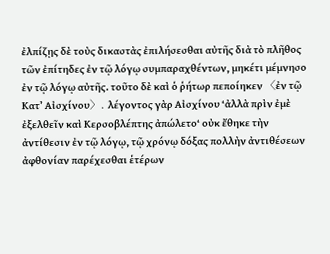ἐλπίζῃς δὲ τοὺς δικαστὰς ἐπιλήσεσθαι αὐτῆς διὰ τὸ πλῆθος τῶν ἐπίτηδες ἐν τῷ λόγῳ συμπαραχθέντων, μηκέτι μέμνησο ἐν τῷ λόγῳ αὐτῆς. τοῦτο δὲ καὶ ὁ ῥήτωρ πεποίηκεν 〈ἐν τῷ Κατ’ Αἰσχίνου〉. λέγοντος γὰρ Αἰσχίνου ‘ἀλλὰ πρὶν ἐμὲ ἐξελθεῖν καὶ Κερσοβλέπτης ἀπώλετο‘ οὐκ ἔθηκε τὴν ἀντίθεσιν ἐν τῷ λόγῳ, τῷ χρόνῳ δόξας πολλὴν ἀντιθέσεων ἀφθονίαν παρέχεσθαι ἑτέρων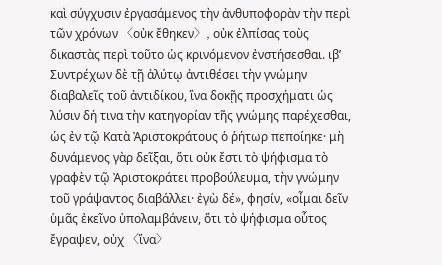καὶ σύγχυσιν ἐργασάμενος τὴν ἀνθυποφορὰν τὴν περὶ τῶν χρόνων 〈οὐκ ἔθηκεν〉, οὐκ ἐλπίσας τοὺς δικαστὰς περὶ τοῦτο ὡς κρινόμενον ἐνστήσεσθαι. ιβʹ Συντρέχων δὲ τῇ ἀλύτῳ ἀντιθέσει τὴν γνώμην διαβαλεῖς τοῦ ἀντιδίκου, ἵνα δοκῇς προσχήματι ὡς λύσιν δή τινα τὴν κατηγορίαν τῆς γνώμης παρέχεσθαι, ὡς ἐν τῷ Κατὰ Ἀριστοκράτους ὁ ῥήτωρ πεποίηκε· μὴ δυνάμενος γὰρ δεῖξαι, ὅτι οὐκ ἔστι τὸ ψήφισμα τὸ γραφὲν τῷ Ἀριστοκράτει προβούλευμα, τὴν γνώμην τοῦ γράψαντος διαβάλλει· ἐγὼ δέ», φησίν, «οἶμαι δεῖν ὑμᾶς ἐκεῖνο ὑπολαμβάνειν, ὅτι τὸ ψήφισμα οὗτος ἔγραψεν, οὐχ 〈ἵνα〉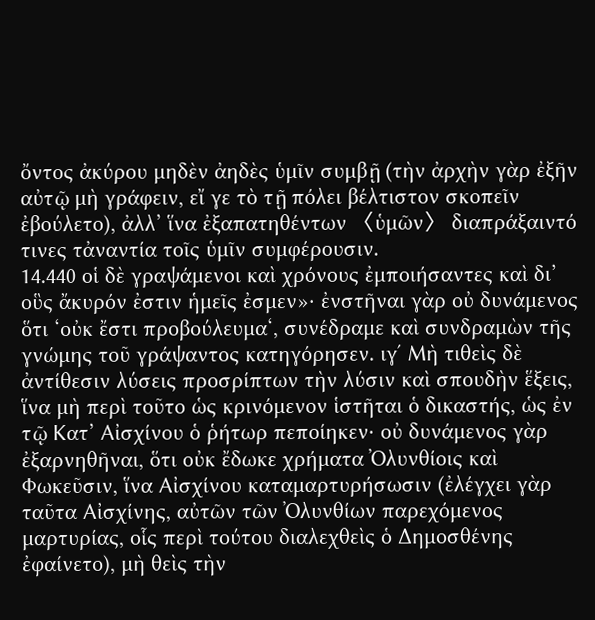ὄντος ἀκύρου μηδὲν ἀηδὲς ὑμῖν συμβῇ (τὴν ἀρχὴν γὰρ ἐξῆν αὐτῷ μὴ γράφειν, εἴ γε τὸ τῇ πόλει βέλτιστον σκοπεῖν ἐβούλετο), ἀλλ’ ἵνα ἐξαπατηθέντων 〈ὑμῶν〉 διαπράξαιντό τινες τἀναντία τοῖς ὑμῖν συμφέρουσιν.
14.440 οἱ δὲ γραψάμενοι καὶ χρόνους ἐμποιήσαντες καὶ δι’ οὓς ἄκυρόν ἐστιν ἡμεῖς ἐσμεν»· ἐνστῆναι γὰρ οὐ δυνάμενος ὅτι ‘οὐκ ἔστι προβούλευμα‘, συνέδραμε καὶ συνδραμὼν τῆς γνώμης τοῦ γράψαντος κατηγόρησεν. ιγʹ Μὴ τιθεὶς δὲ ἀντίθεσιν λύσεις προσρίπτων τὴν λύσιν καὶ σπουδὴν ἕξεις, ἵνα μὴ περὶ τοῦτο ὡς κρινόμενον ἱστῆται ὁ δικαστής, ὡς ἐν τῷ Κατ’ Αἰσχίνου ὁ ῥήτωρ πεποίηκεν· οὐ δυνάμενος γὰρ ἐξαρνηθῆναι, ὅτι οὐκ ἔδωκε χρήματα Ὀλυνθίοις καὶ Φωκεῦσιν, ἵνα Αἰσχίνου καταμαρτυρήσωσιν (ἐλέγχει γὰρ ταῦτα Αἰσχίνης, αὐτῶν τῶν Ὀλυνθίων παρεχόμενος μαρτυρίας, οἷς περὶ τούτου διαλεχθεὶς ὁ Δημοσθένης ἐφαίνετο), μὴ θεὶς τὴν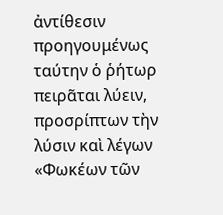ἀντίθεσιν προηγουμένως ταύτην ὁ ῥήτωρ πειρᾶται λύειν, προσρίπτων τὴν λύσιν καὶ λέγων «Φωκέων τῶν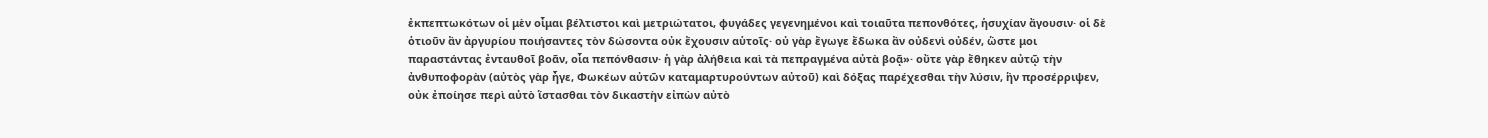ἐκπεπτωκότων οἱ μὲν οἶμαι βέλτιστοι καὶ μετριώτατοι, φυγάδες γεγενημένοι καὶ τοιαῦτα πεπονθότες, ἡσυχίαν ἄγουσιν· οἱ δὲ ὁτιοῦν ἂν ἀργυρίου ποιήσαντες τὸν δώσοντα οὐκ ἔχουσιν αὑτοῖς· οὐ γὰρ ἔγωγε ἔδωκα ἂν οὐδενὶ οὐδέν, ὥστε μοι παραστάντας ἐνταυθοῖ βοᾶν, οἷα πεπόνθασιν· ἡ γὰρ ἀλήθεια καὶ τὰ πεπραγμένα αὐτὰ βοᾷ»· οὔτε γὰρ ἔθηκεν αὐτῷ τὴν ἀνθυποφορὰν (αὐτὸς γὰρ ἦγε, Φωκέων αὐτῶν καταμαρτυρούντων αὐτοῦ) καὶ δόξας παρέχεσθαι τὴν λύσιν, ἣν προσέρριψεν, οὐκ ἐποίησε περὶ αὐτὸ ἵστασθαι τὸν δικαστὴν εἰπὼν αὐτὸ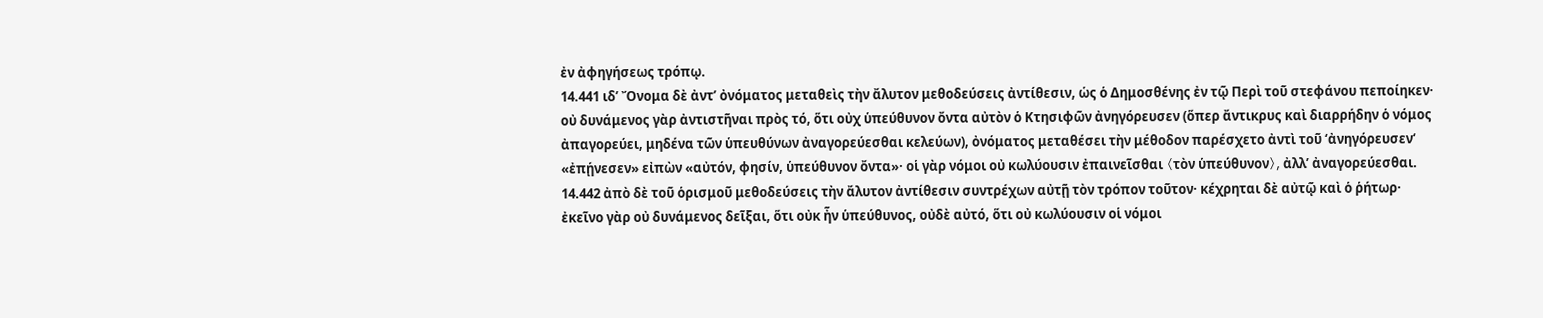ἐν ἀφηγήσεως τρόπῳ.
14.441 ιδʹ Ὄνομα δὲ ἀντ’ ὀνόματος μεταθεὶς τὴν ἄλυτον μεθοδεύσεις ἀντίθεσιν, ὡς ὁ Δημοσθένης ἐν τῷ Περὶ τοῦ στεφάνου πεποίηκεν· οὐ δυνάμενος γὰρ ἀντιστῆναι πρὸς τό, ὅτι οὐχ ὑπεύθυνον ὄντα αὐτὸν ὁ Κτησιφῶν ἀνηγόρευσεν (ὅπερ ἄντικρυς καὶ διαρρήδην ὁ νόμος ἀπαγορεύει, μηδένα τῶν ὑπευθύνων ἀναγορεύεσθαι κελεύων), ὀνόματος μεταθέσει τὴν μέθοδον παρέσχετο ἀντὶ τοῦ ‘ἀνηγόρευσεν‘ «ἐπῄνεσεν» εἰπὼν «αὐτόν, φησίν, ὑπεύθυνον ὄντα»· οἱ γὰρ νόμοι οὐ κωλύουσιν ἐπαινεῖσθαι 〈τὸν ὑπεύθυνον〉, ἀλλ’ ἀναγορεύεσθαι.
14.442 ἀπὸ δὲ τοῦ ὁρισμοῦ μεθοδεύσεις τὴν ἄλυτον ἀντίθεσιν συντρέχων αὐτῇ τὸν τρόπον τοῦτον· κέχρηται δὲ αὐτῷ καὶ ὁ ῥήτωρ· ἐκεῖνο γὰρ οὐ δυνάμενος δεῖξαι, ὅτι οὐκ ἦν ὑπεύθυνος, οὐδὲ αὐτό, ὅτι οὐ κωλύουσιν οἱ νόμοι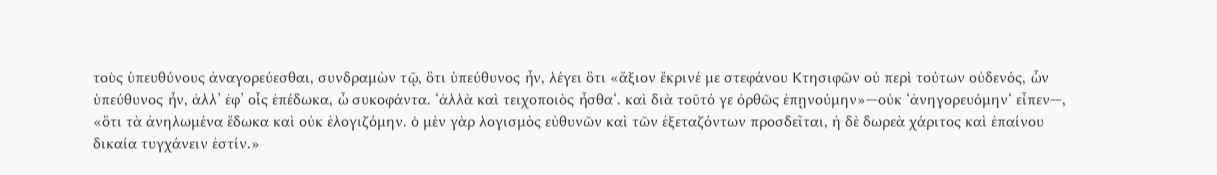τοὺς ὑπευθύνους ἀναγορεύεσθαι, συνδραμὼν τῷ, ὅτι ὑπεύθυνος ἦν, λέγει ὅτι «ἄξιον ἔκρινέ με στεφάνου Κτησιφῶν οὐ περὶ τούτων οὐδενός, ὧν ὑπεύθυνος ἦν, ἀλλ’ ἐφ’ οἷς ἐπέδωκα, ὦ συκοφάντα. ‘ἀλλὰ καὶ τειχοποιὸς ἦσθα‘. καὶ διὰ τοῦτό γε ὀρθῶς ἐπῃνούμην»—οὐκ ‘ἀνηγορευόμην‘ εἶπεν—, «ὅτι τὰ ἀνηλωμένα ἔδωκα καὶ οὐκ ἐλογιζόμην. ὁ μὲν γὰρ λογισμὸς εὐθυνῶν καὶ τῶν ἐξεταζόντων προσδεῖται, ἡ δὲ δωρεὰ χάριτος καὶ ἐπαίνου δικαία τυγχάνειν ἐστίν.»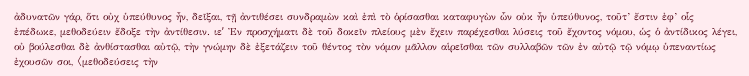ἀδυνατῶν γάρ, ὅτι οὐχ ὑπεύθυνος ἦν, δεῖξαι, τῇ ἀντιθέσει συνδραμὼν καὶ ἐπὶ τὸ ὁρίσασθαι καταφυγὼν ὧν οὐκ ἦν ὑπεύθυνος, τοῦτ’ ἔστιν ἐφ’ οἷς ἐπέδωκε, μεθοδεύειν ἔδοξε τὴν ἀντίθεσιν. ιεʹ Ἐν προσχήματι δὲ τοῦ δοκεῖν πλείους μὲν ἔχειν παρέχεσθαι λύσεις τοῦ ἔχοντος νόμου, ὡς ὁ ἀντίδικος λέγει, οὐ βούλεσθαι δὲ ἀνθίστασθαι αὐτῷ, τὴν γνώμην δὲ ἐξετάζειν τοῦ θέντος τὸν νόμον μᾶλλον αἱρεῖσθαι τῶν συλλαβῶν τῶν ἐν αὐτῷ τῷ νόμῳ ὑπεναντίως ἐχουσῶν σοι, 〈μεθοδεύσεις τὴν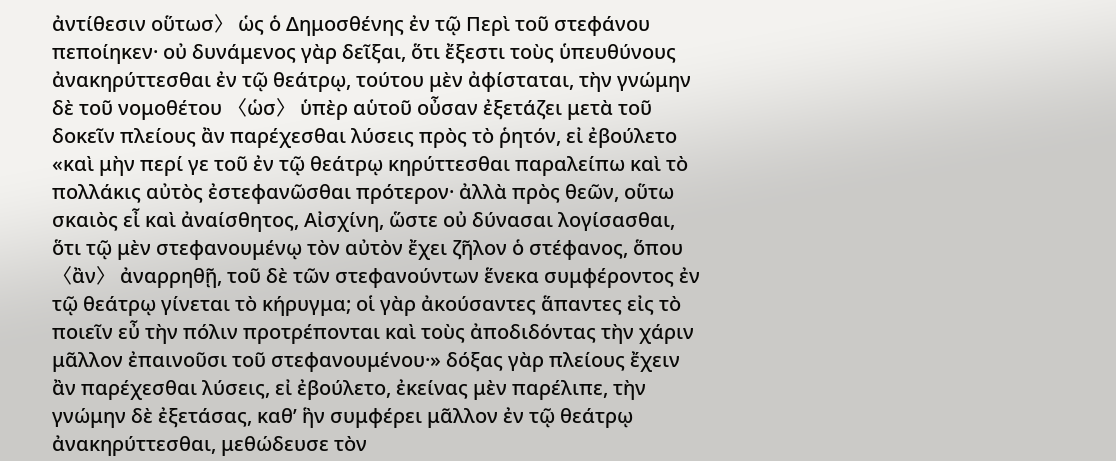ἀντίθεσιν οὕτωσ〉 ὡς ὁ Δημοσθένης ἐν τῷ Περὶ τοῦ στεφάνου πεποίηκεν· οὐ δυνάμενος γὰρ δεῖξαι, ὅτι ἔξεστι τοὺς ὑπευθύνους ἀνακηρύττεσθαι ἐν τῷ θεάτρῳ, τούτου μὲν ἀφίσταται, τὴν γνώμην δὲ τοῦ νομοθέτου 〈ὡσ〉 ὑπὲρ αὑτοῦ οὖσαν ἐξετάζει μετὰ τοῦ δοκεῖν πλείους ἂν παρέχεσθαι λύσεις πρὸς τὸ ῥητόν, εἰ ἐβούλετο «καὶ μὴν περί γε τοῦ ἐν τῷ θεάτρῳ κηρύττεσθαι παραλείπω καὶ τὸ πολλάκις αὐτὸς ἐστεφανῶσθαι πρότερον· ἀλλὰ πρὸς θεῶν, οὕτω σκαιὸς εἶ καὶ ἀναίσθητος, Αἰσχίνη, ὥστε οὐ δύνασαι λογίσασθαι, ὅτι τῷ μὲν στεφανουμένῳ τὸν αὐτὸν ἔχει ζῆλον ὁ στέφανος, ὅπου 〈ἂν〉 ἀναρρηθῇ, τοῦ δὲ τῶν στεφανούντων ἕνεκα συμφέροντος ἐν τῷ θεάτρῳ γίνεται τὸ κήρυγμα; οἱ γὰρ ἀκούσαντες ἅπαντες εἰς τὸ ποιεῖν εὖ τὴν πόλιν προτρέπονται καὶ τοὺς ἀποδιδόντας τὴν χάριν μᾶλλον ἐπαινοῦσι τοῦ στεφανουμένου·» δόξας γὰρ πλείους ἔχειν ἂν παρέχεσθαι λύσεις, εἰ ἐβούλετο, ἐκείνας μὲν παρέλιπε, τὴν γνώμην δὲ ἐξετάσας, καθ’ ἣν συμφέρει μᾶλλον ἐν τῷ θεάτρῳ ἀνακηρύττεσθαι, μεθώδευσε τὸν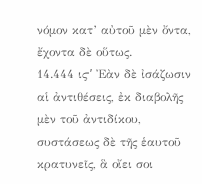νόμον κατ’ αὐτοῦ μὲν ὄντα, ἔχοντα δὲ οὕτως.
14.444 ιϛʹ Ἐὰν δὲ ἰσάζωσιν αἱ ἀντιθέσεις, ἐκ διαβολῆς μὲν τοῦ ἀντιδίκου, συστάσεως δὲ τῆς ἑαυτοῦ κρατυνεῖς, ἃ οἴει σοι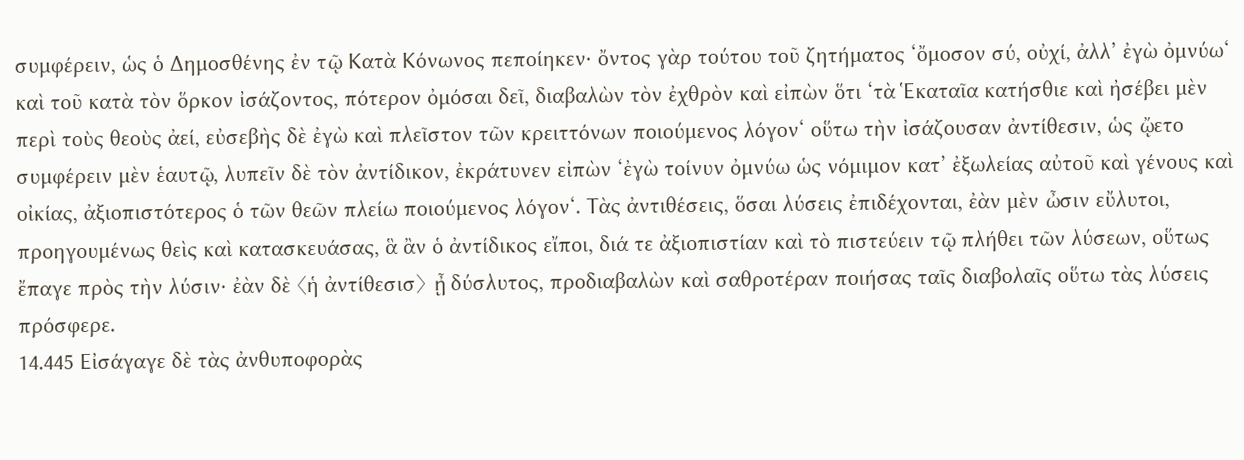συμφέρειν, ὡς ὁ Δημοσθένης ἐν τῷ Κατὰ Κόνωνος πεποίηκεν· ὄντος γὰρ τούτου τοῦ ζητήματος ‘ὄμοσον σύ, οὐχί, ἀλλ’ ἐγὼ ὀμνύω‘ καὶ τοῦ κατὰ τὸν ὅρκον ἰσάζοντος, πότερον ὀμόσαι δεῖ, διαβαλὼν τὸν ἐχθρὸν καὶ εἰπὼν ὅτι ‘τὰ Ἑκαταῖα κατήσθιε καὶ ἠσέβει μὲν περὶ τοὺς θεοὺς ἀεί, εὐσεβὴς δὲ ἐγὼ καὶ πλεῖστον τῶν κρειττόνων ποιούμενος λόγον‘ οὕτω τὴν ἰσάζουσαν ἀντίθεσιν, ὡς ᾤετο συμφέρειν μὲν ἑαυτῷ, λυπεῖν δὲ τὸν ἀντίδικον, ἐκράτυνεν εἰπὼν ‘ἐγὼ τοίνυν ὀμνύω ὡς νόμιμον κατ’ ἐξωλείας αὐτοῦ καὶ γένους καὶ οἰκίας, ἀξιοπιστότερος ὁ τῶν θεῶν πλείω ποιούμενος λόγον‘. Τὰς ἀντιθέσεις, ὅσαι λύσεις ἐπιδέχονται, ἐὰν μὲν ὦσιν εὔλυτοι, προηγουμένως θεὶς καὶ κατασκευάσας, ἃ ἂν ὁ ἀντίδικος εἴποι, διά τε ἀξιοπιστίαν καὶ τὸ πιστεύειν τῷ πλήθει τῶν λύσεων, οὕτως ἔπαγε πρὸς τὴν λύσιν· ἐὰν δὲ 〈ἡ ἀντίθεσισ〉 ᾖ δύσλυτος, προδιαβαλὼν καὶ σαθροτέραν ποιήσας ταῖς διαβολαῖς οὕτω τὰς λύσεις πρόσφερε.
14.445 Εἰσάγαγε δὲ τὰς ἀνθυποφορὰς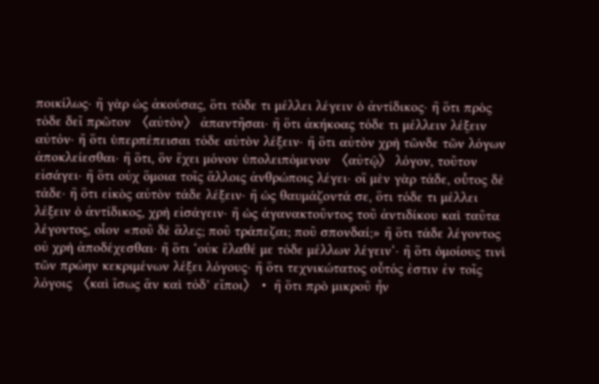ποικίλως· ἢ γὰρ ὡς ἀκούσας, ὅτι τόδε τι μέλλει λέγειν ὁ ἀντίδικος· ἢ ὅτι πρὸς τόδε δεῖ πρῶτον 〈αὐτὸν〉 ἀπαντῆσαι· ἢ ὅτι ἀκήκοας τόδε τι μέλλειν λέξειν αὐτόν· ἢ ὅτι ὑπερπέπεισαι τόδε αὐτὸν λέξειν· ἢ ὅτι αὐτὸν χρὴ τῶνδε τῶν λόγων ἀποκλείεσθαι· ἢ ὅτι, ὃν ἔχει μόνον ὑπολειπόμενον 〈αὐτῷ〉 λόγον, τοῦτον εἰσάγει· ἢ ὅτι οὐχ ὅμοια τοῖς ἄλλοις ἀνθρώποις λέγει· οἳ μὲν γὰρ τάδε, οὗτος δὲ τάδε· ἢ ὅτι εἰκὸς αὐτὸν τάδε λέξειν· ἢ ὡς θαυμάζοντά σε, ὅτι τόδε τι μέλλει λέξειν ὁ ἀντίδικος, χρὴ εἰσάγειν· ἢ ὡς ἀγανακτοῦντος τοῦ ἀντιδίκου καὶ ταῦτα λέγοντος, οἷον «ποῦ δὲ ἅλες; ποῦ τράπεζαι; ποῦ σπονδαί;» ἢ ὅτι τάδε λέγοντος οὐ χρὴ ἀποδέχεσθαι· ἢ ὅτι ‘οὐκ ἔλαθέ με τόδε μέλλων λέγειν‘· ἢ ὅτι ὁμοίους τινὶ τῶν πρώην κεκριμένων λέξει λόγους· ἢ ὅτι τεχνικώτατος οὗτός ἐστιν ἐν τοῖς λόγοις 〈καὶ ἴσως ἂν καὶ τόδ’ εἴποι〉· ἢ ὅτι πρὸ μικροῦ ἦν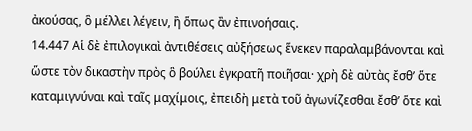ἀκούσας, ὃ μέλλει λέγειν, ἢ ὅπως ἂν ἐπινοήσαις.
14.447 Αἱ δὲ ἐπιλογικαὶ ἀντιθέσεις αὐξήσεως ἕνεκεν παραλαμβάνονται καὶ ὥστε τὸν δικαστὴν πρὸς ὃ βούλει ἐγκρατῆ ποιῆσαι· χρὴ δὲ αὐτὰς ἔσθ’ ὅτε καταμιγνύναι καὶ ταῖς μαχίμοις, ἐπειδὴ μετὰ τοῦ ἀγωνίζεσθαι ἔσθ’ ὅτε καὶ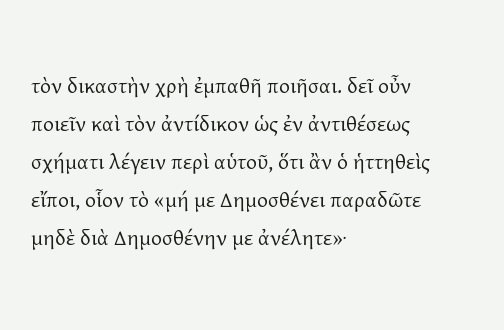τὸν δικαστὴν χρὴ ἐμπαθῆ ποιῆσαι. δεῖ οὖν ποιεῖν καὶ τὸν ἀντίδικον ὡς ἐν ἀντιθέσεως σχήματι λέγειν περὶ αὑτοῦ, ὅτι ἂν ὁ ἡττηθεὶς εἴποι, οἷον τὸ «μή με Δημοσθένει παραδῶτε μηδὲ διὰ Δημοσθένην με ἀνέλητε»·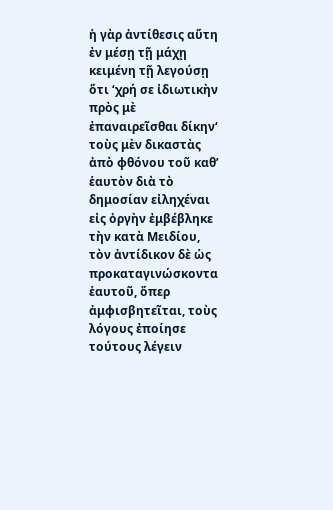ἡ γὰρ ἀντίθεσις αὕτη ἐν μέσῃ τῇ μάχῃ κειμένη τῇ λεγούσῃ ὅτι ‘χρή σε ἰδιωτικὴν πρὸς μὲ ἐπαναιρεῖσθαι δίκην‘ τοὺς μὲν δικαστὰς ἀπὸ φθόνου τοῦ καθ’ ἑαυτὸν διὰ τὸ δημοσίαν εἰληχέναι εἰς ὀργὴν ἐμβέβληκε τὴν κατὰ Μειδίου, τὸν ἀντίδικον δὲ ὡς προκαταγινώσκοντα ἑαυτοῦ, ὅπερ ἀμφισβητεῖται, τοὺς λόγους ἐποίησε τούτους λέγειν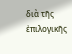διὰ τῆς ἐπιλογικῆς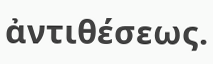ἀντιθέσεως.